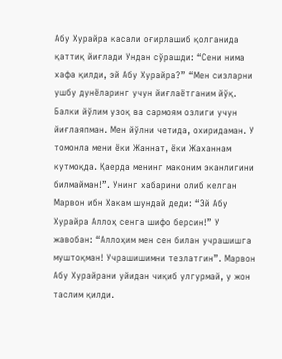Абу Хурайра касали оғирлашиб қолганида қаттиқ йиғлади Ундан сўрашди: “Сени нима хафа қилди, эй Абу Хурайра?” “Мен сизларни ушбу дунёларинг учун йиғлаётганим йўқ. Балки йўлим узоқ ва сармоям озлиги учун йиғлаяпман. Мен йўлни четида, охиридаман. У томонла мени ёки Жаннат, ёки Жаханнам кутмоқда. Қаерда менинг маконим эканлигини билмайман!”. Унинг хабарини олиб келган Марвон ибн Хакам шундай деди: “Эй Абу Хурайра Аллоҳ сенга шифо берсин!” У жавобан: “Аллоҳим мен сен билан учрашишга муштоқман! Учрашишимни тезлатгин”. Марвон Абу Хурайрани уйидан чиқиб улгурмай, у жон таслим қилди.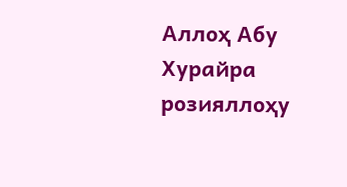Аллоҳ Абу Хурайра розияллоҳу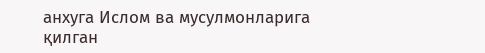анхуга Ислом ва мусулмонларига қилган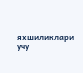яхшиликлари учу